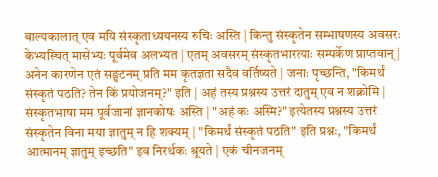बाल्यकालात् एव मयि संस्कृताध्ययनस्य रुचिः अस्ति | किन्तु संस्कृतेन सम्भाषणस्य अवसरः केभ्यस्चित् मासेभ्यः पूर्वमेव अलभ्यत | एतम् अवसरम् संस्कृतभारत्याः सम्पर्केण प्राप्तवान् | अनेन कारणेन एतं सङ्घटनम् प्रति मम कृतज्ञता सदैव वर्तिष्यते | जनाः पृच्छन्ति, "किमर्थं संस्कृतं पठति? तेन किं प्रयोजनम्?" इति | अहं तस्य प्रश्नस्य उत्तरं दातुम् एव न शक्नोमि | संस्कृतभाषा मम पूर्वजानां ज्ञानकोषः अस्ति | "अहं कः अस्मि?" इत्येतस्य प्रश्नस्य उत्तरं संस्कृतेन विना मया ज्ञातुम् न हि शक्यम् | "किमर्थं संस्कृतं पठति" इति प्रश्नः, "किमर्थं आत्मानम् ज्ञातुम् इच्छति" इव निरर्थकः श्रूयते | एकं चीनजनम्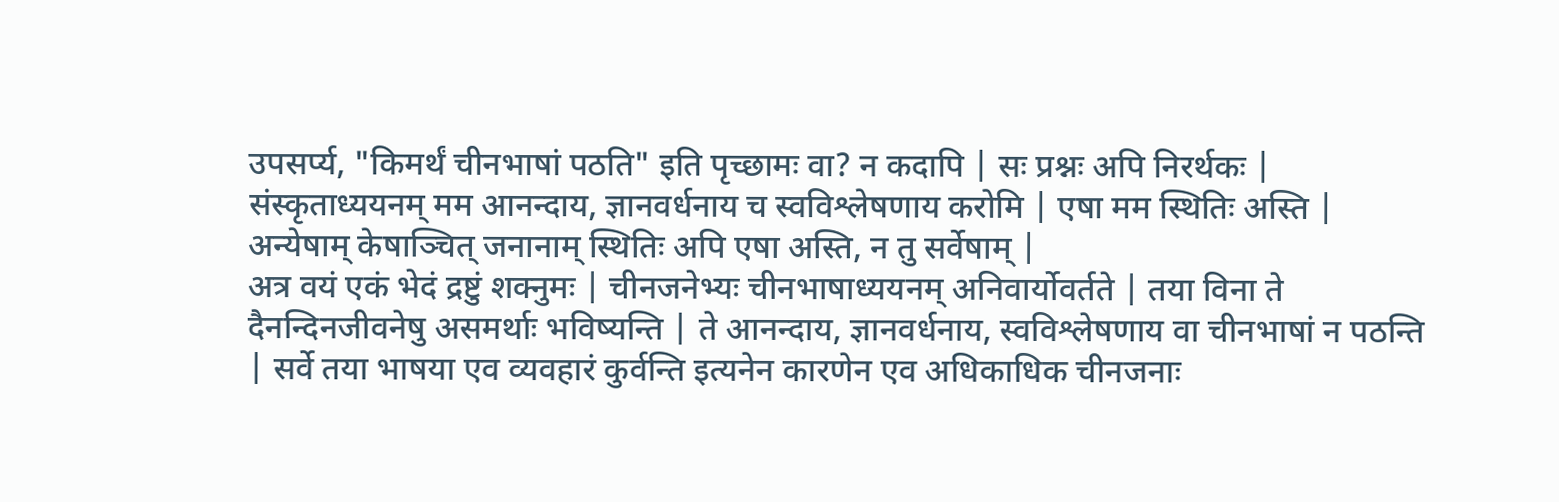उपसर्प्य, "किमर्थं चीनभाषां पठति" इति पृच्छामः वा? न कदापि | सः प्रश्नः अपि निरर्थकः | संस्कृताध्ययनम् मम आनन्दाय, ज्ञानवर्धनाय च स्वविश्लेषणाय करोमि | एषा मम स्थितिः अस्ति | अन्येषाम् केषाञ्चित् जनानाम् स्थितिः अपि एषा अस्ति, न तु सर्वेषाम् |
अत्र वयं एकं भेदं द्रष्टुं शक्नुमः | चीनजनेभ्यः चीनभाषाध्ययनम् अनिवार्योवर्तते | तया विना ते दैनन्दिनजीवनेषु असमर्थाः भविष्यन्ति | ते आनन्दाय, ज्ञानवर्धनाय, स्वविश्लेषणाय वा चीनभाषां न पठन्ति | सर्वे तया भाषया एव व्यवहारं कुर्वन्ति इत्यनेन कारणेन एव अधिकाधिक चीनजनाः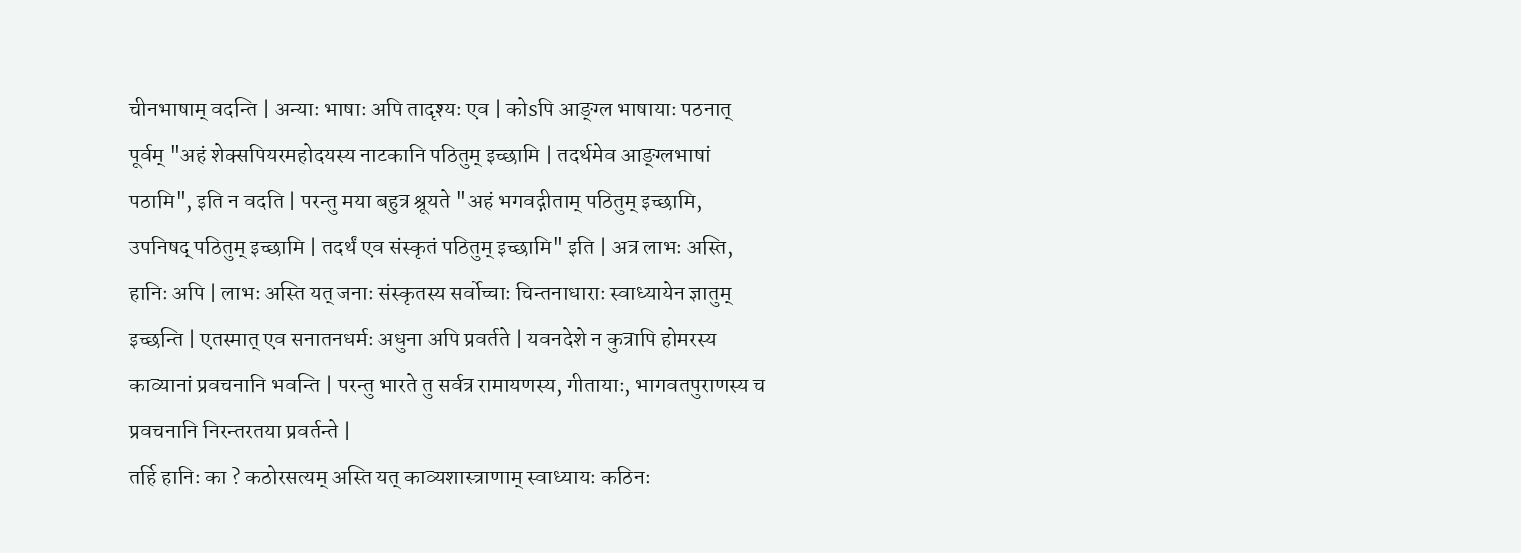चीनभाषाम् वदन्ति | अन्याः भाषाः अपि तादृश्यः एव | कोsपि आङ्ग्ल भाषायाः पठनात् पूर्वम् "अहं शेक्सपियरमहोदयस्य नाटकानि पठितुम् इच्छामि | तदर्थमेव आङ्ग्लभाषां पठामि", इति न वदति | परन्तु मया बहुत्र श्रूयते "अहं भगवद्गीताम् पठितुम् इच्छामि, उपनिषद् पठितुम् इच्छामि | तदर्थं एव संस्कृतं पठितुम् इच्छामि" इति | अत्र लाभः अस्ति, हानिः अपि | लाभः अस्ति यत् जनाः संस्कृतस्य सर्वोच्चाः चिन्तनाधाराः स्वाध्यायेन ज्ञातुम् इच्छन्ति | एतस्मात् एव सनातनधर्मः अधुना अपि प्रवर्तते | यवनदेशे न कुत्रापि होमरस्य काव्यानां प्रवचनानि भवन्ति | परन्तु भारते तु सर्वत्र रामायणस्य, गीतायाः, भागवतपुराणस्य च प्रवचनानि निरन्तरतया प्रवर्तन्ते |
तर्हि हानिः का ? कठोरसत्यम् अस्ति यत् काव्यशास्त्राणाम् स्वाध्यायः कठिनः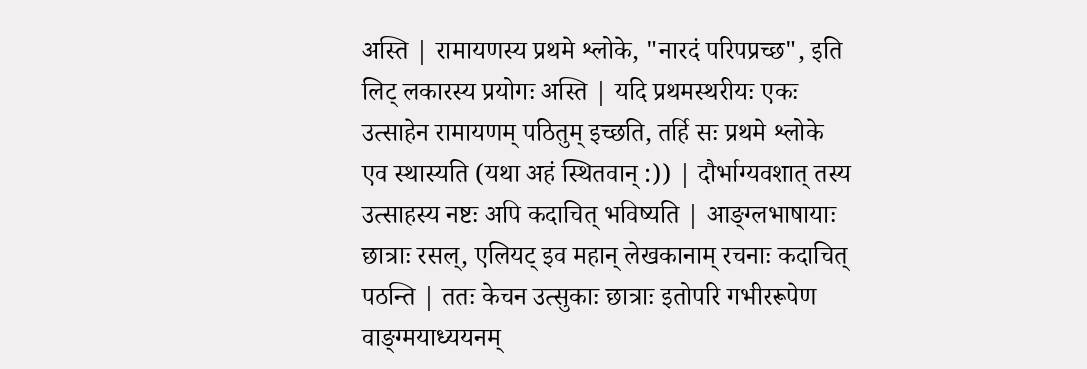अस्ति | रामायणस्य प्रथमे श्लोके, "नारदं परिपप्रच्छ", इति लिट् लकारस्य प्रयोगः अस्ति | यदि प्रथमस्थरीयः एकः उत्साहेन रामायणम् पठितुम् इच्छति, तर्हि सः प्रथमे श्लोके एव स्थास्यति (यथा अहं स्थितवान् :)) | दौर्भाग्यवशात् तस्य उत्साहस्य नष्टः अपि कदाचित् भविष्यति | आङ्ग्लभाषायाः छात्राः रसल्, एलियट् इव महान् लेखकानाम् रचनाः कदाचित् पठन्ति | ततः केचन उत्सुकाः छात्राः इतोपरि गभीररूपेण वाङ्ग्मयाध्ययनम्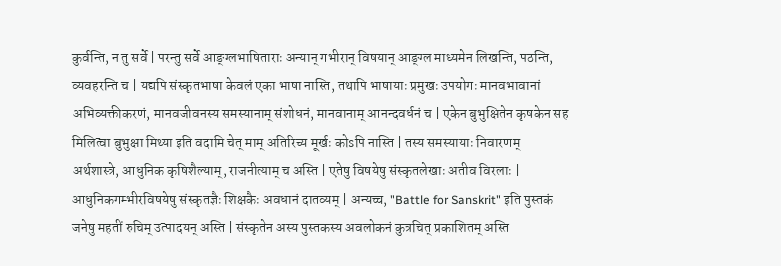कुर्वन्ति, न तु सर्वे | परन्तु सर्वे आङ्ग्लभाषिताराः अन्यान् गभीरान् विषयान् आङ्ग्ल माध्यमेन लिखन्ति, पठन्ति, व्यवहरन्ति च | यद्यपि संस्कृतभाषा केवलं एका भाषा नास्ति, तथापि भाषायाः प्रमुखः उपयोगः मानवभावानां अभिव्यक्तीकरणं, मानवजीवनस्य समस्यानाम् संशोधनं, मानवानाम् आनन्दवर्धनं च | एकेन बुभुक्षितेन कृषकेन सह मिलित्वा बुभुक्षा मिथ्या इति वदामि चेत् माम् अतिरिच्य मूर्खः कोsपि नास्ति | तस्य समस्यायाः निवारणम् अर्थशास्त्रे, आधुनिक कृषिशैल्याम्, राजनीत्याम् च अस्ति | एतेषु विषयेषु संस्कृतलेखाः अतीव विरलाः | आधुनिकगम्भीरविषयेषु संस्कृतज्ञैः शिक्षकैः अवधानं दातव्यम् | अन्यच्च, "Battle for Sanskrit" इति पुस्तकं जनेषु महतीं रुचिम् उत्पादयन् अस्ति | संस्कृतेन अस्य पुस्तकस्य अवलोकनं कुत्रचित् प्रकाशितम् अस्ति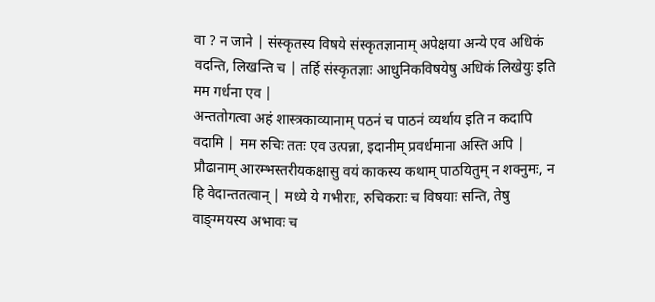वा ? न जाने | संस्कृतस्य विषये संस्कृतज्ञानाम् अपेक्षया अन्ये एव अधिकं वदन्ति, लिखन्ति च | तर्हि संस्कृतज्ञाः आधुनिकविषयेषु अधिकं लिखेयुः इति मम गर्धना एव |
अन्ततोगत्वा अहं शास्त्रकाव्यानाम् पठनं च पाठनं व्यर्थाय इति न कदापि वदामि | मम रुचिः ततः एव उत्पन्ना, इदानीम् प्रवर्धमाना अस्ति अपि | प्रौढानाम् आरम्भस्तरीयकक्षासु वयं काकस्य कथाम् पाठयितुम् न शक्नुमः, न हि वेदान्ततत्वान् | मध्ये ये गभीराः, रुचिकराः च विषयाः सन्ति, तेषु वाङ्ग्मयस्य अभावः च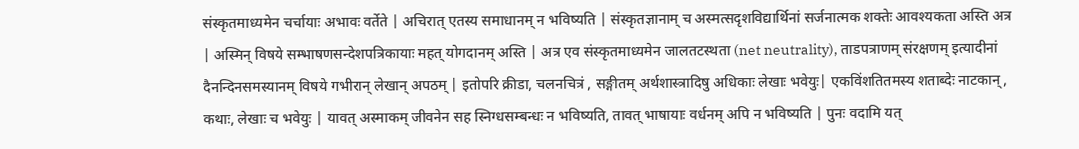संस्कृतमाध्यमेन चर्चायाः अभावः वर्तेते | अचिरात् एतस्य समाधानम् न भविष्यति | संस्कृतज्ञानाम् च अस्मत्सदृशविद्यार्थिनां सर्जनात्मक शक्तेः आवश्यकता अस्ति अत्र | अस्मिन् विषये सम्भाषणसन्देशपत्रिकायाः महत् योगदानम् अस्ति | अत्र एव संस्कृतमाध्यमेन जालतटस्थता (net neutrality), ताडपत्राणम् संरक्षणम् इत्यादीनां दैनन्दिनसमस्यानम् विषये गभीरान् लेखान् अपठम् | इतोपरि क्रीडा, चलनचित्रं , सङ्गीतम् अर्थशास्त्रादिषु अधिकाः लेखाः भवेयुः| एकविंशतितमस्य शताब्देः नाटकान्, कथाः, लेखाः च भवेयुः | यावत् अस्माकम् जीवनेन सह स्निग्धसम्बन्धः न भविष्यति, तावत् भाषायाः वर्धनम् अपि न भविष्यति | पुनः वदामि यत्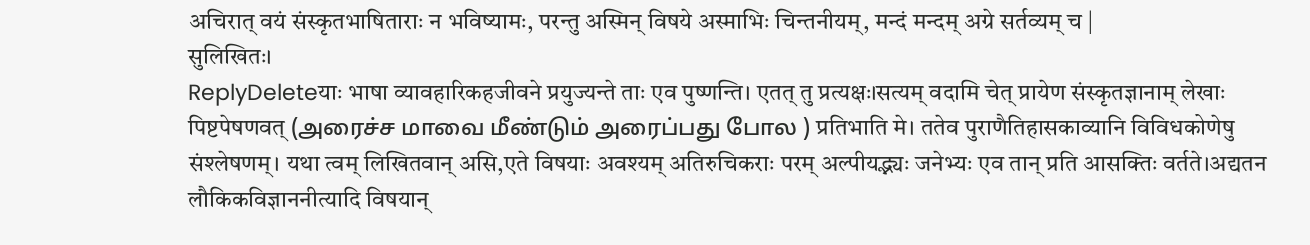अचिरात् वयं संस्कृतभाषिताराः न भविष्यामः, परन्तु अस्मिन् विषये अस्माभिः चिन्तनीयम्, मन्दं मन्दम् अग्रे सर्तव्यम् च |
सुलिखितः।
ReplyDeleteयाः भाषा व्यावहारिकहजीवने प्रयुज्यन्ते ताः एव पुष्णन्ति। एतत् तु प्रत्यक्षः।सत्यम् वदामि चेत् प्रायेण संस्कृतज्ञानाम् लेखाः पिष्टपेषणवत् (அரைச்ச மாவை மீண்டும் அரைப்பது போல ) प्रतिभाति मे। ततेव पुराणैतिहासकाव्यानि विविधकोणेषु संश्लेषणम्। यथा त्वम् लिखितवान् असि,एते विषयाः अवश्यम् अतिरुचिकराः परम् अल्पीयद्भ्यः जनेभ्यः एव तान् प्रति आसक्तिः वर्तते।अद्यतन लौकिकविज्ञाननीत्यादि विषयान्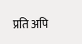प्रति अपि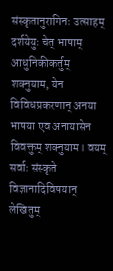संस्कृतानुरागिनः उत्साहम् दर्शयेयुः चेत् भाषाम् आधुनिकीकर्तुम् शक्नुयाम, येन विविधप्रकरणान् अनया भाषया एव अनायासेन विवक्तुम् शक्नुयाम। वयम् सर्वाः संस्कृते विज्ञानादिविषयान् लेखितुम्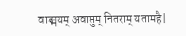वाङ्मयम् अवाप्तुम् नितराम् यतामहै|